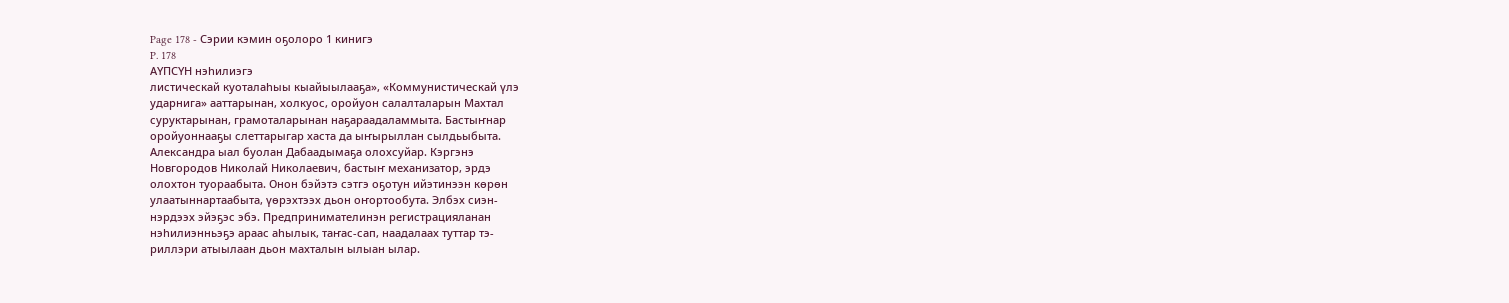Page 178 - Сэрии кэмин оҕолоро 1 кинигэ
P. 178
АҮПСҮН нэһилиэгэ
листическай куоталаһыы кыайыылааҕа», «Коммунистическай үлэ
ударнига» ааттарынан, холкуос, оройуон салалталарын Махтал
суруктарынан, грамоталарынан наҕараадаламмыта. Бастыҥнар
оройуоннааҕы слеттарыгар хаста да ыҥырыллан сылдьыбыта.
Александра ыал буолан Дабаадымаҕа олохсуйар. Кэргэнэ
Новгородов Николай Николаевич, бастыҥ механизатор, эрдэ
олохтон туораабыта. Онон бэйэтэ сэтгэ оҕотун ийэтинээн көрөн
улаатыннартаабыта, үөрэхтээх дьон оҥортообута. Элбэх сиэн-
нэрдээх эйэҕэс эбэ. Предпринимателинэн регистрацияланан
нэһилиэнньэҕэ араас аһылык, таҥас-сап, наадалаах туттар тэ-
риллэри атыылаан дьон махталын ылыан ылар.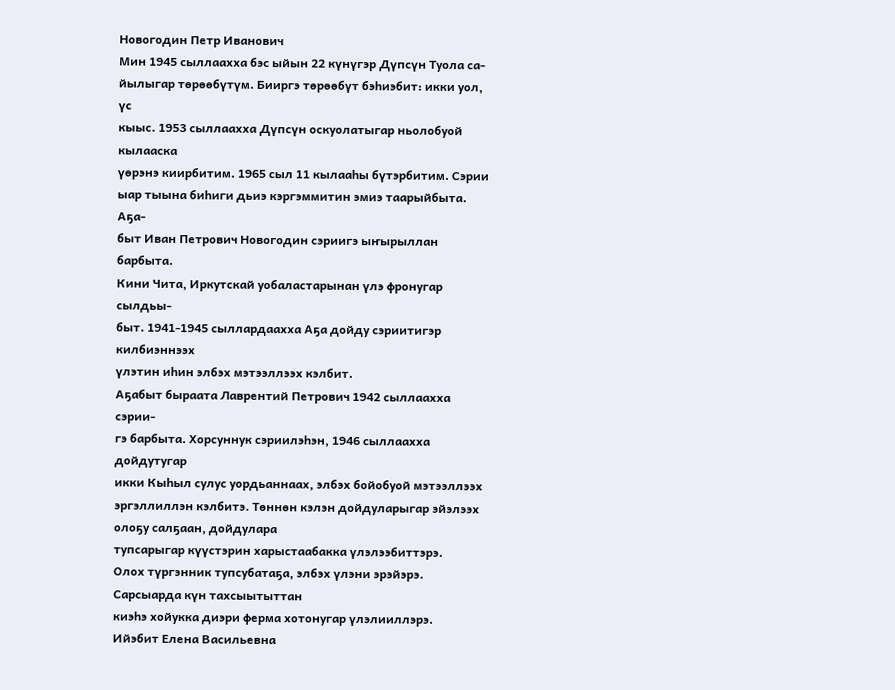Новогодин Петр Иванович
Мин 1945 сыллаахха бэс ыйын 22 күнүгэр Дүпсүн Туола са-
йылыгар төрөөбүтүм. Бииргэ төрөөбүт бэһиэбит: икки уол, үс
кыыс. 1953 сыллаахха Дүпсүн оскуолатыгар ньолобуой кылааска
үөрэнэ киирбитим. 1965 сыл 11 кылааһы бүтэрбитим. Сэрии
ыар тыына биһиги дьиэ кэргэммитин эмиэ таарыйбыта. Аҕа-
быт Иван Петрович Новогодин сэриигэ ыҥырыллан барбыта.
Кини Чита, Иркутскай уобаластарынан үлэ фронугар сылдьы-
быт. 1941-1945 сыллардаахха Аҕа дойду сэриитигэр килбиэннээх
үлэтин иһин элбэх мэтээллээх кэлбит.
Аҕабыт быраата Лаврентий Петрович 1942 сыллаахха сэрии-
гэ барбыта. Хорсуннук сэриилэһэн, 1946 сыллаахха дойдутугар
икки Кыһыл сулус уордьаннаах, элбэх бойобуой мэтээллээх
эргэллиллэн кэлбитэ. Төннөн кэлэн дойдуларыгар эйэлээх олоҕу салҕаан, дойдулара
тупсарыгар күүстэрин харыстаабакка үлэлээбиттэрэ.
Олох түргэнник тупсубатаҕа, элбэх үлэни эрэйэрэ. Сарсыарда күн тахсыытыттан
киэһэ хойукка диэри ферма хотонугар үлэлииллэрэ.
Ийэбит Елена Васильевна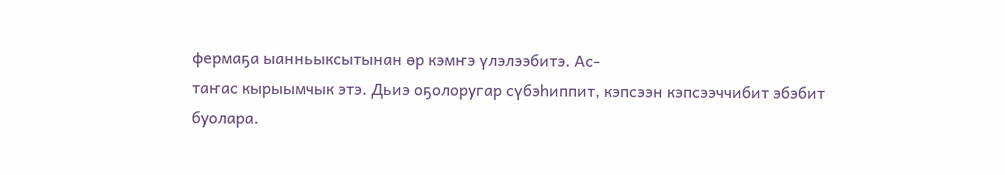фермаҕа ыанньыксытынан өр кэмҥэ үлэлээбитэ. Ас-
таҥас кырыымчык этэ. Дьиэ оҕолоругар сүбэһиппит, кэпсээн кэпсээччибит эбэбит
буолара.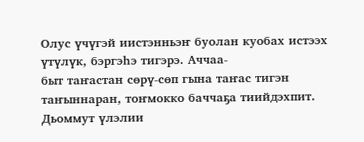Олус үчүгэй иистэнньэҥ буолан куобах истээх үтүлүк, бэргэһэ тигэрэ. Аччаа-
быт таҥастан сөрү-сөп гына таҥас тигэн таҥыннаран, тоҥмокко баччаҕа тиийдэхпит.
Дьоммут үлэлии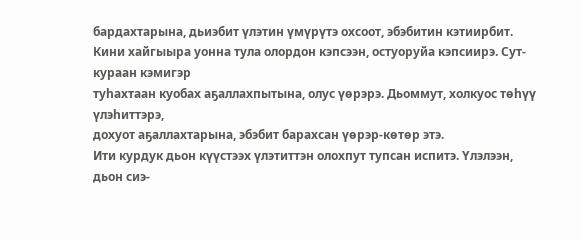бардахтарына, дьиэбит үлэтин үмүрүтэ охсоот, эбэбитин кэтиирбит.
Кини хайгыыра уонна тула олордон кэпсээн, остуоруйа кэпсиирэ. Сут-кураан кэмигэр
туһахтаан куобах аҕаллахпытына, олус үөрэрэ. Дьоммут, холкуос төһүү үлэһиттэрэ,
дохуот аҕаллахтарына, эбэбит барахсан үөрэр-көтөр этэ.
Ити курдук дьон күүстээх үлэтиттэн олохпут тупсан испитэ. Үлэлээн, дьон сиэ-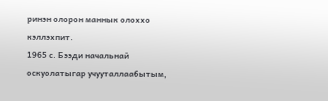ринэн олорон маннык олоххо кэллэхпит.
1965 с. Бээди начальнай оскуолатыгар учууталлаабытым,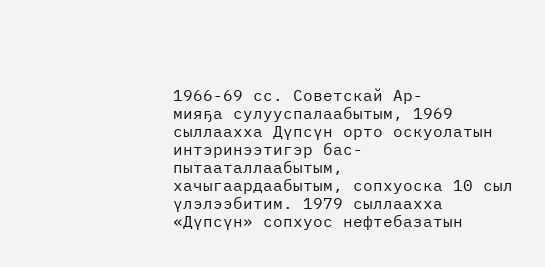1966-69 сс. Советскай Ар-
мияҕа сулууспалаабытым, 1969 сыллаахха Дүпсүн орто оскуолатын интэринээтигэр бас-
пытааталлаабытым, хачыгаардаабытым, сопхуоска 10 сыл үлэлээбитим. 1979 сыллаахха
«Дүпсүн» сопхуос нефтебазатын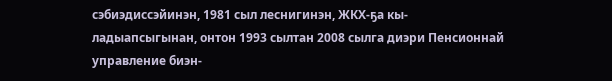сэбиэдиссэйинэн, 1981 сыл леснигинэн, ЖКХ-ҕа кы-
ладыапсыгынан, онтон 1993 сылтан 2008 сылга диэри Пенсионнай управление биэн-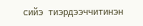сийэ тиэрдээччитинэн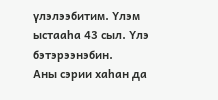үлэлээбитим. Үлэм ыстааһа 43 сыл. Үлэ бэтэрээнэбин.
Аны сэрии хаһан да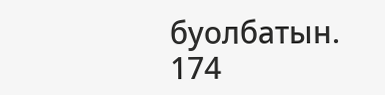буолбатын.
174